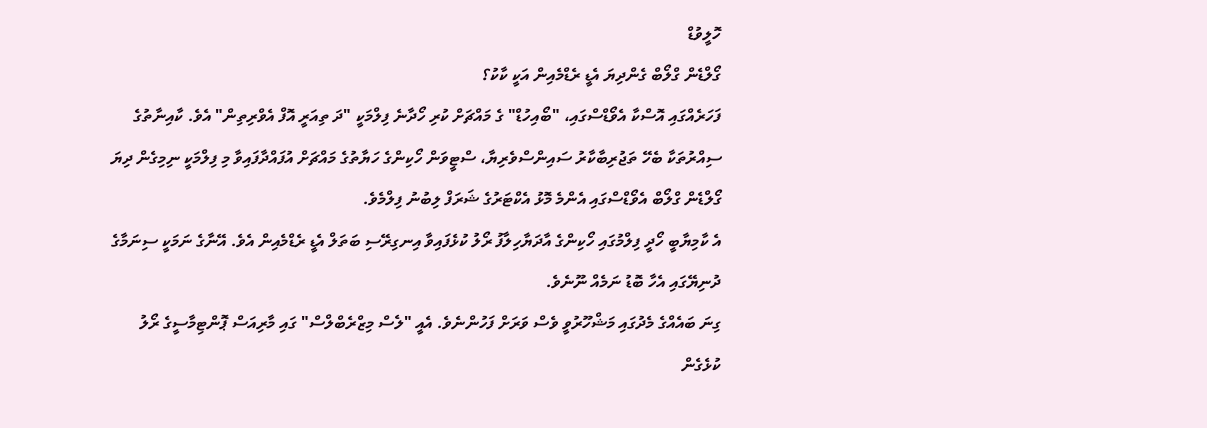ހޮލީވުޑް
ގޯލްޑެން ގްލޯބް ގެންދިޔަ އެޑީ ރެޑްމެއިން އަކީ ކާކު؟
ފަހަރެއްގައި އޮސްކާ އެވޯޑްސްގައި، "ބޯއިހުޑް" ގެ މައްޗަށް ކުރި ހޯދާނެ ފިލްމަކީ "ދަ ތިއަރީ އޮފް އެވްރިތިން" އެވެ. ކާއިނާތުގެ ސިއްރުތަކާ ބެހޭ ތަޖުރިބާކާރު ސައިންސްވެރިޔާ، ސްޓީވަން ހޯކިންގެ ހަޔާތުގެ މައްޗަށް އުފައްދާފައިވާ މި ފިލްމަކީ ނިމިގެން ދިޔަ ގޯލްޑެން ގްލޯބް އެވޯޑްސްގައި އެންމެ މޮޅު އެކްޓަރުގެ ޝަރަފް ލިބުނު ފިލްމެވެ.
އެ ކާމިޔާބީ ހޯދީ ފިލްމުގައި ހޯކިންގެ އާދަޔާހިލާފު ރޯލު ކުޅެފައިވާ އިނގިރޭސި ބަތަލް އެޑީ ރެޑްމެއިން އެވެ. އޭނާގެ ނަމަކީ ސިނަމާގެ ދުނިޔޭގައި އެހާ ބޮޑު ނަމެއް ނޫނެވެ.
ގިނަ ބައެއްގެ މެދުގައި މަޝްހޫރުވީ ވެސް ވަރަށް ފަހުންނެވެ. އެއީ "ލެސް މިޒްރެބްލްސް" ގައި މާރިއަސް ޕޮންޓިމާސީގެ ރޯލު ކުޅެގެން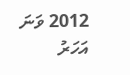2012 ވަނަ އަހަރު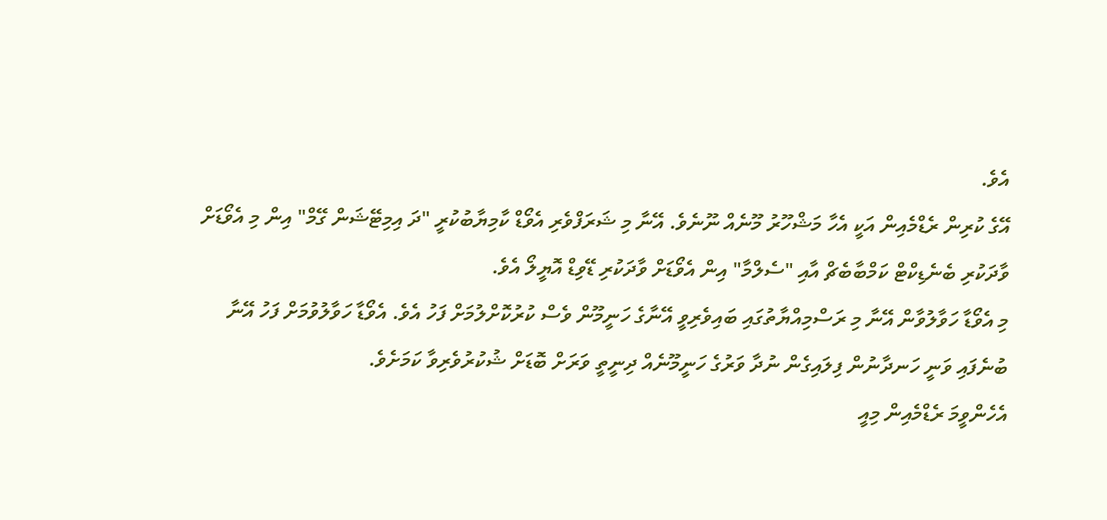އެވެ.
އޭގެ ކުރިން ރެޑްމެއިން އަކީ އެހާ މަޝްހޫރު މޫނެއް ނޫނެވެ. އޭނާ މި ޝަރަފްވެރި އެވޯޑް ކާމިޔާބުކުރީ "ދަ އިމިޓޭޝަން ގޭމް" އިން މި އެވޯޑަށް ވާދަކުރި ބެނެޑިކްޓް ކަމްބާބެޗް އާއި "ސެލްމާ" އިން އެވޯޑަށް ވާދަކުރި ޑޭވިޑް އޮޔީލޯ އެވެ.
މި އެވޯޑާ ހަވާލުވާން އޭނާ މި ރަސްމިއްޔާތުގައި ބައިވެރިވީ އޭނާގެ ހަނީމޫން ވެސް ކުރުކޮށްލުމަށް ފަހު އެވެ. އެވޯޑާ ހަވާލުވުމަށް ފަހު އޭނާ ބުނެފައި ވަނީ ހަނދާނުން ފިލައިގެން ނުދާ ވަރުގެ ހަނީމޫނެއް ދިނީތީ ވަރަށް ބޮޑަށް ޝުކުރުވެރިވާ ކަމަށެވެ.
އެހެންވީމަ ރެޑްމެއިން މިއީ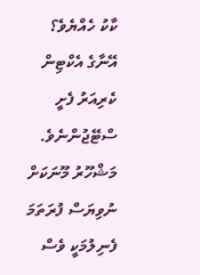ކާކު ހެއްޔެވެ؟
އޭނާގެ އެކްޓިން ކެރިއަރު ފެށީ ސްޓޭޖުންނެވެ. މަޝްހޫރު މޫނަކަށް ނުވިޔަސް ފުރަތަމަ ފެނިލުމަކީ ވެސް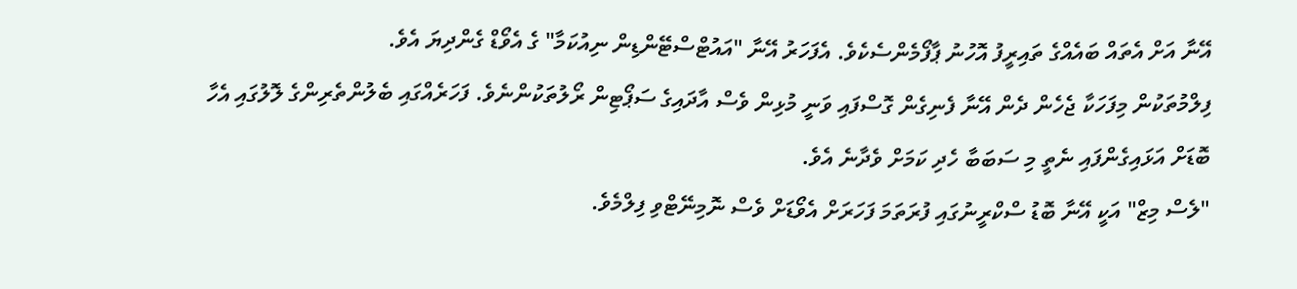އޭނާ އަށް އެތައް ބައެއްގެ ތައިރީފު އޮހުނު ޕާފޯމެންސެކެވެ. އެފަހަރު އޭނާ "އައުޓްސްޓޭންޑިން ނިއުކަމާ" ގެ އެވޯޑް ގެންދިޔަ އެވެ.
ފިލްމުތަކުން މިފަހަކާ ޖެހެން ދެން އޭނާ ފެނިގެން ގޮސްފައި ވަނީ މުޅިން ވެސް އާދައިގެ ސަޕޯޓިން ރޯލުތަކުންނެވެ. ފަހަރެއްގައި ބެލުންތެރިންގެ ލޮލުގައި އެހާ ބޮޑަށް އަޅައިގެންފައި ނެތީ މި ސަބަބާ ހެދި ކަމަށް ވެދާނެ އެވެ.
"ލެސް މިޒް" އަކީ އޭނާ ބޮޑު ސްކްރީނުގައި ފުރަތަމަ ފަހަރަށް އެވޯޑަށް ވެސް ނޮމިނޭޓްވި ފިލްމެވެ.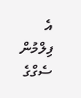އެ ފިލްމުން ސެގްގެ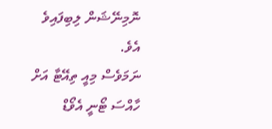ނޮމިނޭޝަން ލިބިފައިވެ އެވެ.
ނަމަވެސް މިއީ ތިއޭޓާ އަށް ހާއްސަ ޓޯނީ އެވޯޑް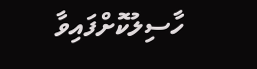ހާސިލުކޮށްފައިވާ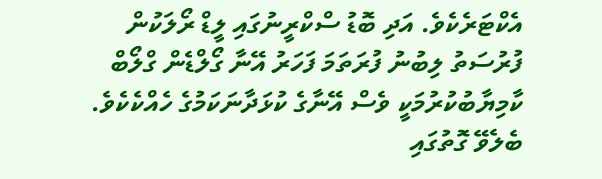އެކްޓަރެކެވެ. އަދި ބޮޑު ސްކްރީނުގައި ލީޑް ރޯލަކުން ފުރުސަތު ލިބުނު ފުރަތަމަ ފަހަރު އޭނާ ގޯލްޑެން ގްލޯބް ކާމިޔާބުކުރުމަކީ ވެސް އޭނާގެ ކުޅަދާނަކަމުގެ ހެއްކެކެވެ.
ބެލެވޭ ގޮތުގައި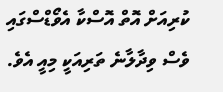ކުރިއަށް އޮތް އޮސްކާ އެވޯޑްސްގައި ވެސް ވިދާލާނެ ތަރިއަކީ މިއީ އެވެ.